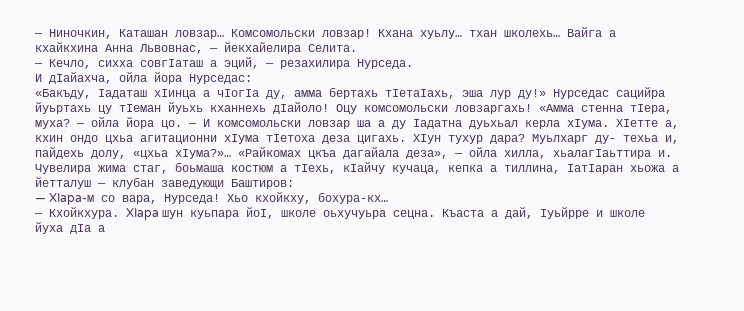— Ниночкин, Каташан ловзар… Комсомольски ловзар! Кхана хуьлу… тхан школехь… Вайга а кхайкхина Анна Львовнас, — йекхайелира Селита.
— Кечло, сихха совгIаташ а эций, — резахилира Нурседа.
И дIайахча, ойла йора Нурседас:
«Бакъду, Iадаташ хIинца а чIогIа ду, амма бертахь тIетаIахь, эша лур ду!» Нурседас сацийра йуьртахь цу тIеман йуьхь кханнехь дIайоло! Оцу комсомольски ловзаргахь! «Амма стенна тIера, муха? — ойла йора цо. — И комсомольски ловзар ша а ду Iадатна дуьхьал керла хIума. ХIетте а, кхин ондо цхьа агитационни хIума тIетоха деза цигахь. ХIун тухур дара? Муьлхарг ду- техьа и, пайдехь долу, «цхьа хIума?»… «Райкомах цкъа дагайала деза», — ойла хилла, хьалагIаьттира и.
Чувелира жима стаг, боьмаша костюм а тIехь, кIайчу кучаца, кепка а тиллина, IатIаран хьожа а йетталуш — клубан заведующи Баштиров:
— XIapa-м со вара, Нурседа! Хьо кхойкху, бохура-кх…
— Кхойкхура. XIapa шун куьпара йоI, школе оьхучуьра сецна. Къаста а дай, Iуьйрре и школе йуха дIа а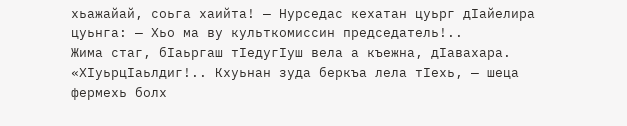хьажайай, соьга хаийта! — Нурседас кехатан цуьрг дIайелира цуьнга: — Хьо ма ву культкомиссин председатель!..
Жима стаг, бIаьргаш тIедугIуш вела а къежна, дIавахара.
«ХIуьрцIаьлдиг!.. Кхуьнан зуда беркъа лела тIехь, — шеца фермехь болх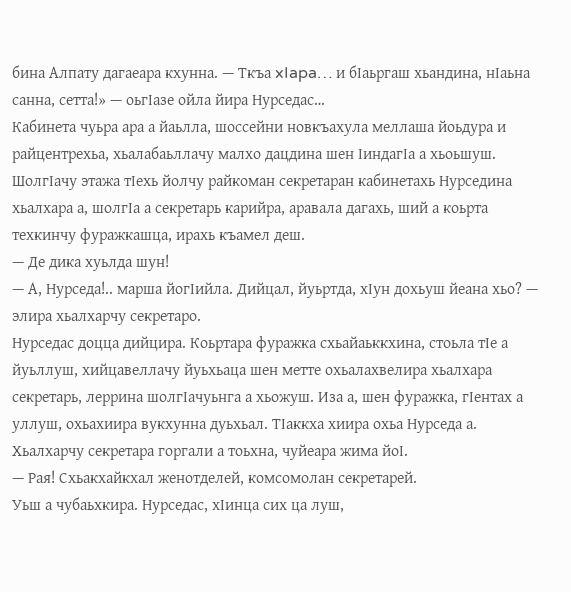бина Алпату дагаеара кхунна. — Ткъа xIapa… и бIаьргаш хьандина, нIаьна санна, сетта!» — оьгIазе ойла йира Нурседас…
Кабинета чуьра ара а йаьлла, шоссейни новкъахула меллаша йоьдура и райцентрехьа, хьалабаьллачу малхо дацдина шен IиндагIа а хьоьшуш. ШолгIачу этажа тIехь йолчу райкоман секретаран кабинетахь Нурседина хьалхара а, шолгIа а секретарь карийра, аравала дагахь, ший а коьрта техкинчу фуражкашца, ирахь къамел деш.
— Де дика хуьлда шун!
— А, Нурседа!.. марша йогIийла. Дийцал, йуьртда, xIун дохьуш йеана хьо? — элира хьалхарчу секретаро.
Нурседас доцца дийцира. Коьртара фуражка схьайаьккхина, стоьла тIе а йуьллуш, хийцавеллачу йуьхьаца шен метте охьалахвелира хьалхара секретарь, леррина шолгIачуьнга а хьожуш. Иза а, шен фуражка, гIентах а уллуш, охьахиира вукхунна дуьхьал. ТIаккха хиира охьа Нурседа а. Хьалхарчу секретара горгали а тоьхна, чуйеара жима йоI.
— Рая! Схьакхайкхал женотделей, комсомолан секретарей.
Уьш а чубаьхкира. Нурседас, хIинца сих ца луш,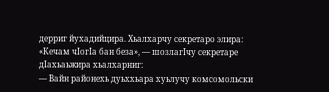дерриг йухадийцира. Хьалхарчу секретаро элира: «Кечам чIогIа бан беза», — шозлагIчу секретаре дIахьаьжира хьалхарниг:
— Вайн районехь дуьххьара хуьлучу комсомольски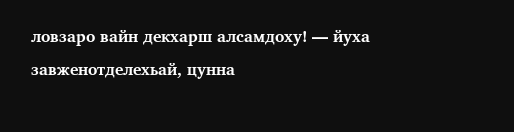ловзаро вайн декхарш алсамдоху! — йуха завженотделехьай, цунна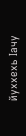йуххехь Iачу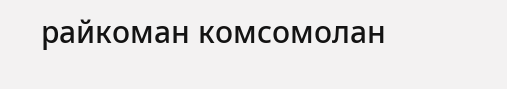райкоман комсомолан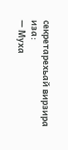секретарехьай вирзира иза:
— Муха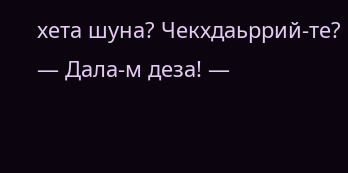хета шуна? Чекхдаьррий-те?
— Дала-м деза! —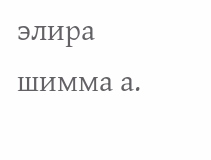элира шимма а.